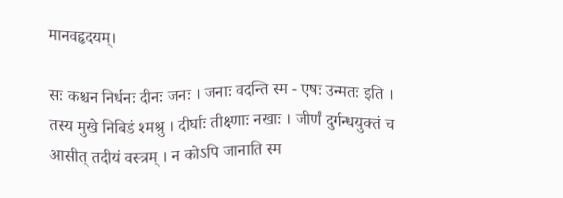मानवहृदयम्।

सः कश्चन निर्धनः दीनः जनः । जनाः वदन्ति स्म - एषः उन्मतः इति । तस्य मुखे निबिडं श्मश्रु । दीर्घाः तीक्ष्णाः नखाः । जीर्णं दुर्गन्धयुक्तं च आसीत् तदीयं वस्त्रम् । न कोऽपि जानाति स्म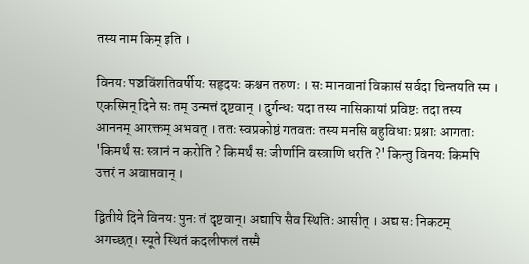तस्य नाम किम् इति ।

विनयः पञ्चविंशतिवर्षीयः सहृदयः कश्चन तरुणः । सः मानवानां विकासं सर्वदा चिन्तयति स्म । एकस्मिन् दिने सः तम् उन्मत्तं दृष्टवान् । दुर्गन्धः यदा तस्य नासिकायां प्रविष्टः तदा तस्य आननम् आरक्तम् अभवत् । ततः स्वप्रकोष्ठं गतवतः तस्य मनसि बहुविधाः प्रश्नाः आगताः 'किमर्थं सः स्त्रानं न करोति ? किमर्थं सः जीर्णानि वस्त्राणि धरति ?' किन्तु विनयः किमपि उत्तरं न अवाप्तवान् ।

द्वितीये दिने विनयः पुनः तं दृष्टवान्। अद्यापि सैव स्थितिः आसीत् । अद्य सः निकटम् अगच्छत्। स्यूते स्थितं कदलीफलं तस्मै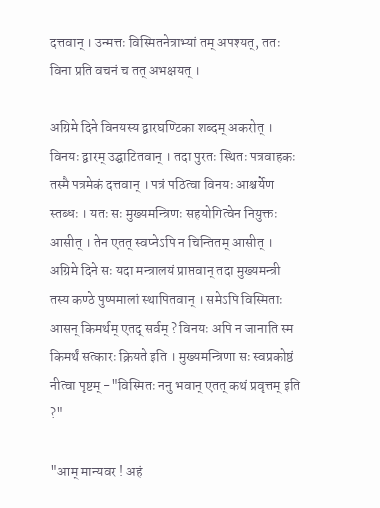दत्तवान् । उन्मत्तः विस्मितनेत्राभ्यां तम् अपश्यत्, ततः विना प्रति वचनं च तत् अभक्षयत् ।

अग्रिमे दिने विनयस्य द्वारघण्टिका शब्दम् अकरोत् । विनयः द्वारम् उद्घाटितवान् । तदा पुरतः स्थितः पत्रवाहकः तस्मै पत्रमेकं दत्तवान् । पत्रं पठित्वा विनयः आश्चर्येण स्तब्धः । यतः सः मुख्यमन्त्रिणः सहयोगित्वेन नियुक्तः आसीत् । तेन एतत् स्वप्नेऽपि न चिन्तितम् आसीत् । अग्रिमे दिने सः यदा मन्त्रालयं प्राप्तवान् तदा मुख्यमन्त्री तस्य कण्ठे पुष्पमालां स्थापितवान् । समेऽपि विस्मिताः आसन् किमर्थम् एतद् सर्वम् ? विनयः अपि न जानाति स्म किमर्थं सत्कारः क्रियते इति । मुख्यमन्त्रिणा सः स्वप्रकोष्ठं नीत्वा पृष्टम् -"विस्मितः ननु भवान् एतत् कथं प्रवृत्तम् इति ?"

"आम् मान्यवर ! अहं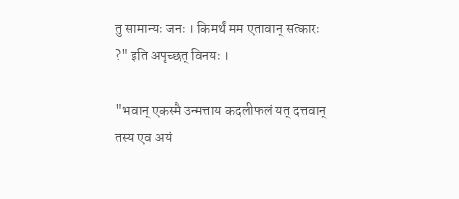तु सामान्यः जनः । किमर्थं मम एतावान् सत्कारः ?" इति अपृच्छत् विनयः ।

"भवान् एकस्मै उन्मत्ताय कदलीफलं यत् दत्तवान् तस्य एव अयं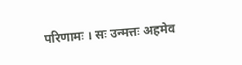परिणामः । सः उन्मत्तः अहमेव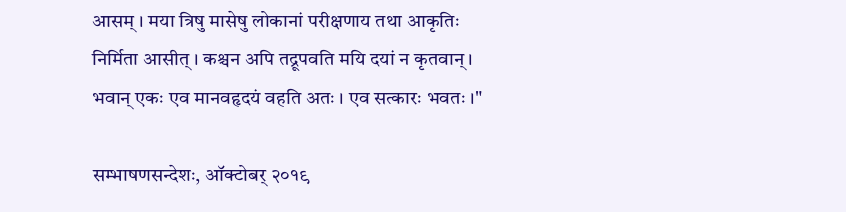आसम् । मया त्रिषु मासेषु लोकानां परीक्षणाय तथा आकृतिः निर्मिता आसीत् । कश्चन अपि तद्रूपवति मयि दयां न कृतवान्। भवान् एकः एव मानवहृदयं वहति अतः । एव सत्कारः भवतः ।"

सम्भाषणसन्देशः, ऑक्टोबर् २०१९